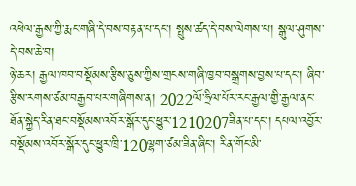འཕེལ་རྒྱས་ཀྱི་རྨང་གཞི་དེ་བས་བརྟན་པ་དང་། སྤུས་ཚད་དེ་བས་ལེགས་པ། སྒུལ་ཤུགས་དེ་བས་ཆེ་བ།
ཉེ་ཆར། རྒྱལ་ཁབ་བསྡོམས་རྩིས་ཅུས་ཀྱིས་གྲངས་གཞི་ཁྱབ་བསྒྲགས་བྱས་པ་དང་། ཞིབ་རྩིས་རགས་ཙམ་བརྒྱབ་པར་གཞིགས་ན། 2022ལོ་ཧྲིལ་པོར་རང་རྒྱལ་གྱི་རྒྱལ་ནང་ཐོན་སྐྱེད་རིན་ཐང་བསྡོམས་འབོར་སྒོར་དུང་ཕྱུར་1210207ཟིན་པ་དང་། དཔལ་འབྱོར་བསྡོམས་འབོར་སྒོར་དུང་ཕྱུར་ཁྲི་120ལྷག་ཙམ་ཟིན་ཞིང་། རིན་གོང་མི་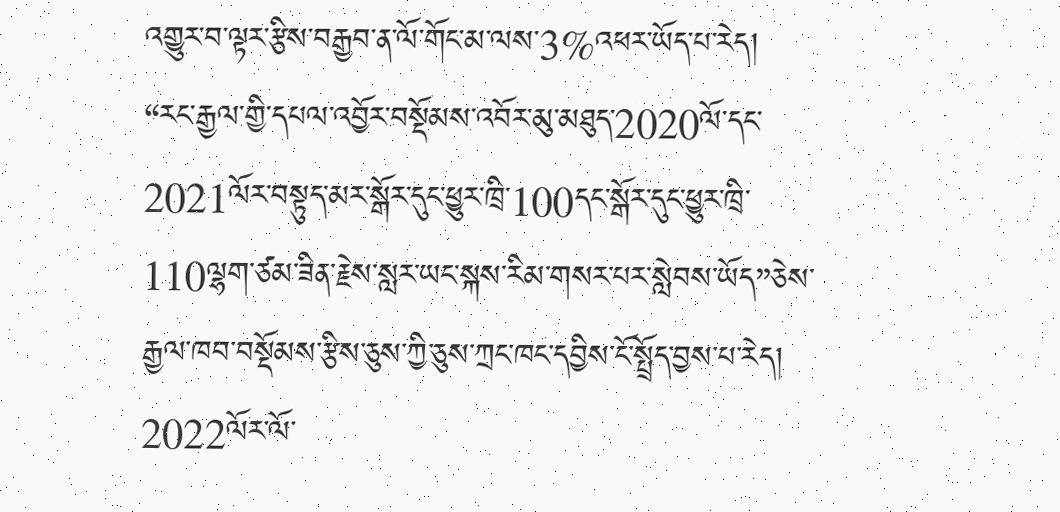འགྱུར་བ་ལྟར་རྩིས་བརྒྱབ་ན་ལོ་གོང་མ་ལས་3%འཕར་ཡོད་པ་རེད།
“རང་རྒྱལ་གྱི་དཔལ་འབྱོར་བསྡོམས་འབོར་མུ་མཐུད་2020ལོ་དང་2021ལོར་བསྟུད་མར་སྒོར་དུང་ཕྱུར་ཁྲི་100དང་སྒོར་དུང་ཕྱུར་ཁྲི་110ལྷག་ཙམ་ཟིན་རྗེས་སླར་ཡང་སྐས་རིམ་གསར་པར་སླེབས་ཡོད”ཅེས་རྒྱལ་ཁབ་བསྡོམས་རྩིས་ཅུས་ཀྱི་ཅུས་ཀྲང་ཁང་དབྱིས་ངོ་སྤྲོད་བྱས་པ་རེད།
2022ལོར་ལོ་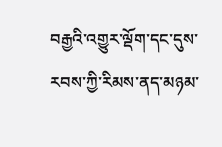བརྒྱའི་འགྱུར་ལྡོག་དང་དུས་རབས་ཀྱི་རིམས་ནད་མཉམ་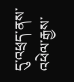དུ་འཕྲད་ནས་འཕེལ་རྒྱས་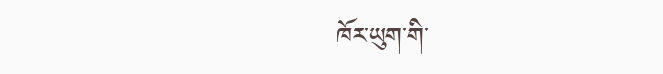ཁོར་ཡུག་གི་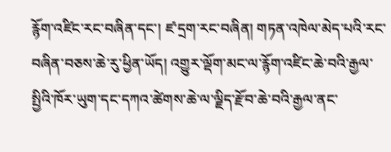རྙོག་འཛིང་རང་བཞིན་དང་། ཛ་དྲག་རང་བཞིན། གཏན་འཁེལ་མེད་པའི་རང་བཞིན་བཅས་ཆེ་རུ་ཕྱིན་ཡོད། འགྱུར་ལྡོག་མང་ལ་རྙོག་འཛིང་ཆེ་བའི་རྒྱལ་སྤྱིའི་ཁོར་ཡུག་དང་དཀའ་ཚེགས་ཆེ་ལ་ལྗིད་རྫོབ་ཆེ་བའི་རྒྱལ་ནང་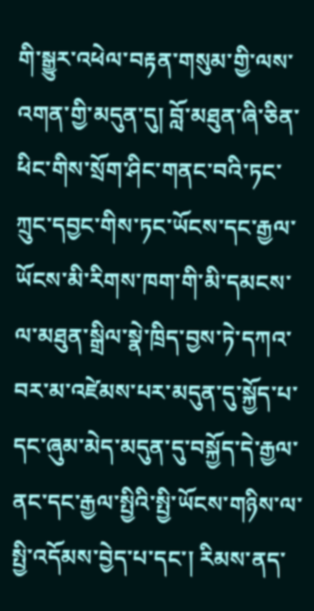གི་སྒྱུར་འཕེལ་བརྟན་གསུམ་གྱི་ལས་འགན་གྱི་མདུན་དུ། བློ་མཐུན་ཞི་ཅིན་ཕིང་གིས་སྲོག་ཤིང་གནང་བའི་ཏང་ཀྲུང་དབྱང་གིས་ཏང་ཡོངས་དང་རྒྱལ་ཡོངས་མི་རིགས་ཁག་གི་མི་དམངས་ལ་མཐུན་སྒྲིལ་སྣེ་ཁྲིད་བྱས་ཏེ་དཀའ་བར་མ་འཛེམས་པར་མདུན་དུ་སྐྱོད་པ་དང་ཞུམ་མེད་མདུན་དུ་བསྐྱོད་དེ་རྒྱལ་ནང་དང་རྒྱལ་སྤྱིའི་སྤྱི་ཡོངས་གཉིས་ལ་སྤྱི་འདོམས་བྱེད་པ་དང་། རིམས་ནད་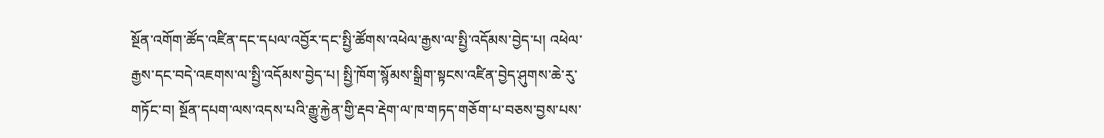སྔོན་འགོག་ཚོད་འཛིན་དང་དཔལ་འབྱོར་དང་སྤྱི་ཚོགས་འཕེལ་རྒྱས་ལ་སྤྱི་འདོམས་བྱེད་པ། འཕེལ་རྒྱས་དང་བདེ་འཇགས་ལ་སྤྱི་འདོམས་བྱེད་པ། སྤྱི་ཁོག་སྙོམས་སྒྲིག་སྟངས་འཛིན་བྱེད་ཤུགས་ཆེ་རུ་གཏོང་བ། སྔོན་དཔག་ལས་འདས་པའི་རྒྱུ་རྐྱེན་གྱི་རྡབ་རྡེག་ལ་ཁ་གཏད་གཅོག་པ་བཅས་བྱས་པས་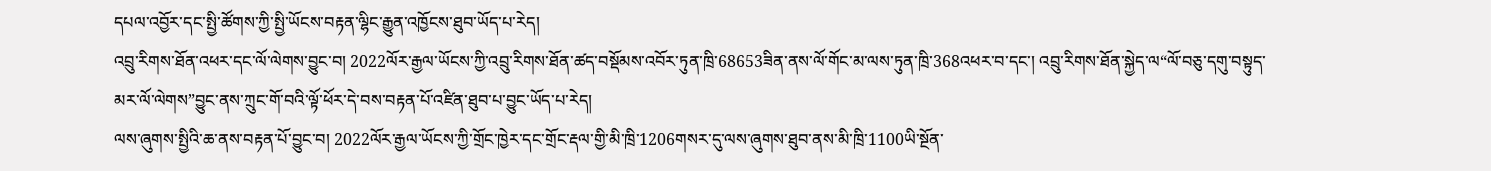དཔལ་འབྱོར་དང་སྤྱི་ཚོགས་ཀྱི་སྤྱི་ཡོངས་བརྟན་ལྷིང་རྒྱུན་འཁྱོངས་ཐུབ་ཡོད་པ་རེད།
འབྲུ་རིགས་ཐོན་འཕར་དང་ལོ་ལེགས་བྱུང་བ། 2022ལོར་རྒྱལ་ཡོངས་ཀྱི་འབྲུ་རིགས་ཐོན་ཚད་བསྡོམས་འབོར་ཏུན་ཁྲི་68653ཟིན་ནས་ལོ་གོང་མ་ལས་ཏུན་ཁྲི་368འཕར་བ་དང་། འབྲུ་རིགས་ཐོན་སྐྱེད་ལ“ལོ་བཅུ་དགུ་བསྟུད་མར་ལོ་ལེགས”བྱུང་ནས་ཀྲུང་གོ་བའི་ལྟོ་ཕོར་དེ་བས་བརྟན་པོ་འཛིན་ཐུབ་པ་བྱུང་ཡོད་པ་རེད།
ལས་ཞུགས་སྤྱིའི་ཆ་ནས་བརྟན་པོ་བྱུང་བ། 2022ལོར་རྒྱལ་ཡོངས་ཀྱི་གྲོང་ཁྱེར་དང་གྲོང་རྡལ་གྱི་མི་ཁྲི་1206གསར་དུ་ལས་ཞུགས་ཐུབ་ནས་མི་ཁྲི་1100ཡི་སྔོན་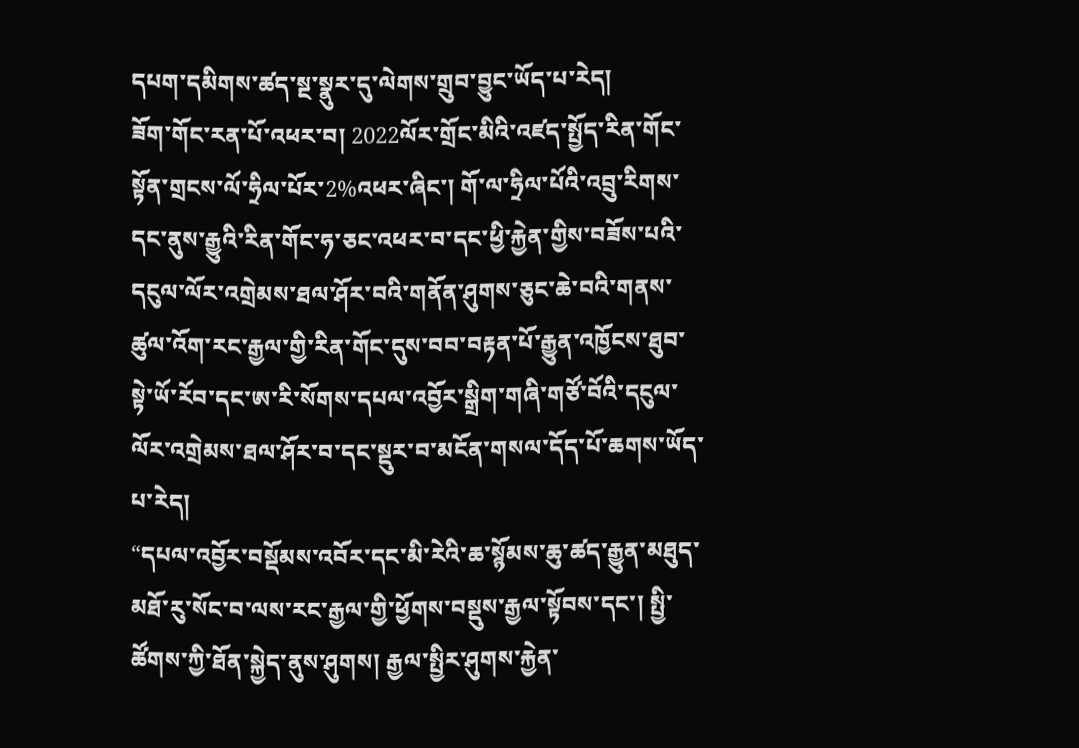དཔག་དམིགས་ཚད་སྔ་སྣུར་དུ་ལེགས་གྲུབ་བྱུང་ཡོད་པ་རེད།
ཟོག་གོང་རན་པོ་འཕར་བ། 2022ལོར་གྲོང་མིའི་འཛད་སྤྱོད་རིན་གོང་སྟོན་གྲངས་ལོ་ཧྲིལ་པོར་2%འཕར་ཞིང་། གོ་ལ་ཧྲིལ་པོའི་འབྲུ་རིགས་དང་ནུས་རྒྱུའི་རིན་གོང་ཧ་ཅང་འཕར་བ་དང་ཕྱི་རྐྱེན་གྱིས་བཟོས་པའི་དངུལ་ལོར་འགྲེམས་ཐལ་ཤོར་བའི་གནོན་ཤུགས་ཅུང་ཆེ་བའི་གནས་ཚུལ་འོག་རང་རྒྱལ་གྱི་རིན་གོང་དུས་བབ་བརྟན་པོ་རྒྱུན་འཁྱོངས་ཐུབ་སྟེ་ཡོ་རོབ་དང་ཨ་རི་སོགས་དཔལ་འབྱོར་སྒྲིག་གཞི་གཙོ་བོའི་དངུལ་ལོར་འགྲེམས་ཐལ་ཤོར་བ་དང་སྡུར་བ་མངོན་གསལ་དོད་པོ་ཆགས་ཡོད་པ་རེད།
“དཔལ་འབྱོར་བསྡོམས་འབོར་དང་མི་རེའི་ཆ་སྙོམས་ཆུ་ཚད་རྒྱུན་མཐུད་མཐོ་རུ་སོང་བ་ལས་རང་རྒྱལ་གྱི་ཕྱོགས་བསྡུས་རྒྱལ་སྟོབས་དང་། སྤྱི་ཚོགས་ཀྱི་ཐོན་སྐྱེད་ནུས་ཤུགས། རྒྱལ་སྤྱིར་ཤུགས་རྐྱེན་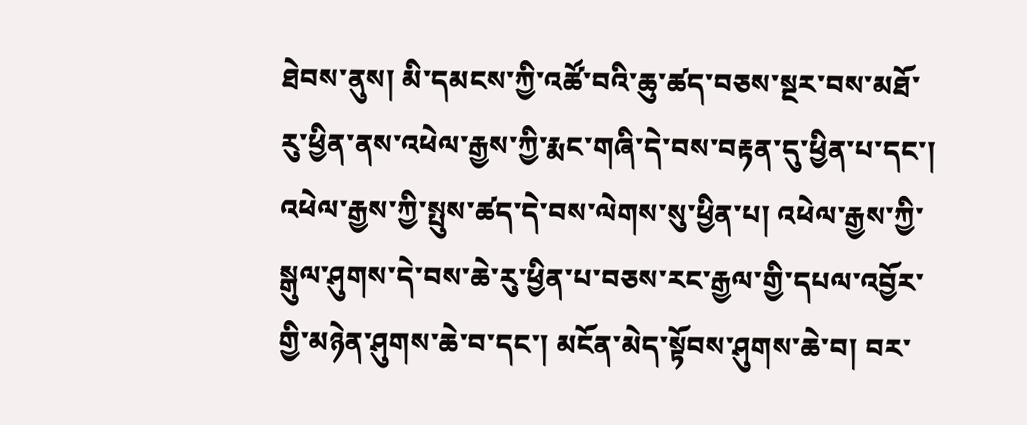ཐེབས་ནུས། མི་དམངས་ཀྱི་འཚོ་བའི་ཆུ་ཚད་བཅས་སྔར་བས་མཐོ་རུ་ཕྱིན་ནས་འཕེལ་རྒྱས་ཀྱི་རྨང་གཞི་དེ་བས་བརྟན་དུ་ཕྱིན་པ་དང་། འཕེལ་རྒྱས་ཀྱི་སྤུས་ཚད་དེ་བས་ལེགས་སུ་ཕྱིན་པ། འཕེལ་རྒྱས་ཀྱི་སྒུལ་ཤུགས་དེ་བས་ཆེ་རུ་ཕྱིན་པ་བཅས་རང་རྒྱལ་གྱི་དཔལ་འབྱོར་གྱི་མཉེན་ཤུགས་ཆེ་བ་དང་། མངོན་མེད་སྟོབས་ཤུགས་ཆེ་བ། བར་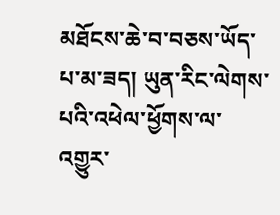མཐོངས་ཆེ་བ་བཅས་ཡོད་པ་མ་ཟད། ཡུན་རིང་ལེགས་པའི་འཕེལ་ཕྱོགས་ལ་འགྱུར་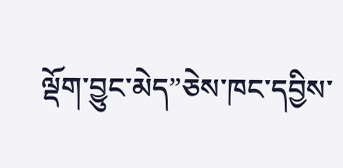ལྡོག་བྱུང་མེད”ཅེས་ཁང་དབྱིས་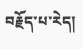བརྗོད་པ་རེད།